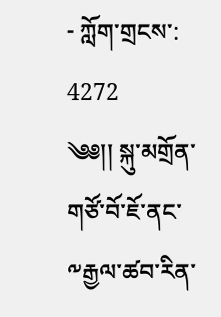- ཀློག་གྲངས་: 4272
༄༅།། སྐུ་མགྲོན་གཙོ་བོ་ཇོ་ནང་༸རྒྱལ་ཚབ་རིན་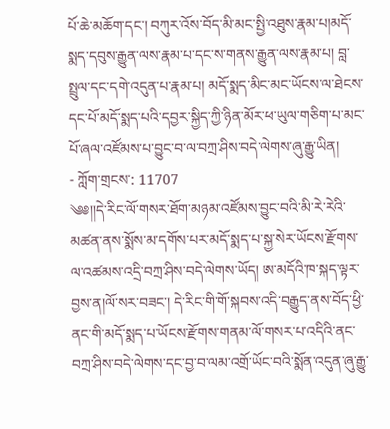པོ་ཆེ་མཆོག་དང་། བཀུར་འོས་བོད་མི་མང་སྤྱི་འཐུས་རྣམ་པ།མདོ་སྨད་དབུས་རྒྱུན་ལས་རྣམ་པ་དང་ས་གནས་རྒྱུན་ལས་རྣམ་པ། བླ་སྤྲུལ་དང་དགེ་འདུན་པ་རྣམ་པ། མདོ་སྨད་མིང་མང་ཡོངས་ལ་ཐེངས་དང་པོ་མདོ་སྨད་པའི་དབྱར་སྐྱིད་ཀྱི་ཉིན་མོར་ཕ་ཡུལ་གཅིག་པ་མང་པོ་ཞལ་འཛོམས་པ་བྱུང་བ་ལ་བཀྲ་ཤིས་བདེ་ལེགས་ཞུ་རྒྱུ་ཡིན།
- ཀློག་གྲངས་: 11707
༄༅།།དེ་རིང་ལོ་གསར་ཐོག་མཉམ་འཛོམས་བྱུང་བའི་མི་རེ་རེའི་མཚན་ནས་སྨོས་མ་དགོས་པར་མདོ་སྨད་པ་སྐྱ་སེར་ཡོངས་རྫོགས་ལ་འཚམས་འདྲི་བཀྲ་ཤིས་བདེ་ལེགས་ཡོད། ཨ་མདོའི་ཁ་སྐད་ལྟར་བྱས་ན།ལོ་སར་བཟང་། དེ་རིང་གི་གོ་སྐབས་འདི་བརྒྱུད་ནས་བོད་ཕྱི་ནང་གི་མདོ་སྨད་པ་ཡོངས་རྫོགས་གནམ་ལོ་གསར་པ་འདིའི་ནང་བཀྲ་ཤིས་བདེ་ལེགས་དང་བྱ་བ་ལམ་འགྲོ་ཡོང་བའི་སྨོན་འདུན་ཞུ་རྒྱུ་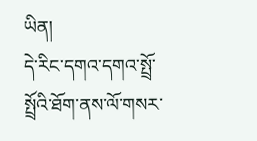ཡིན།
དེ་རིང་དགའ་དགའ་སྤྲོ་སྤྲོའི་ཐོག་ནས་ལོ་གསར་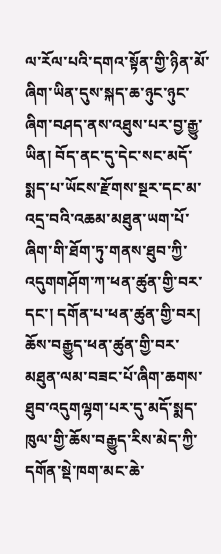ལ་རོལ་པའི་དགའ་སྟོན་གྱི་ཉིན་མོ་ཞིག་ཡིན་དུས་སྐད་ཆ་ཉུང་ཉུང་ཞིག་བཤད་ནས་འཐུས་པར་བྱ་རྒྱུ་ཡིན། བོད་ནང་དུ་དེང་སང་མདོ་སྨད་པ་ཡོངས་རྫོགས་སྔར་དང་མ་འདྲ་བའི་འཆམ་མཐུན་ཡག་པོ་ཞིག་གི་ཐོག་ཏུ་གནས་ཐུབ་ཀྱི་འདུགགཤོག་ཀ་ཕན་ཚུན་གྱི་བར་དང་། དགོན་པ་ཕན་ཚུན་གྱི་བར། ཆོས་བརྒྱུད་ཕན་ཚུན་གྱི་བར་མཐུན་ལམ་བཟང་པོ་ཞིག་ཆགས་ཐུབ་འདུགལྷག་པར་དུ་མདོ་སྨད་ཁུལ་གྱི་ཆོས་བརྒྱུད་རིས་མེད་ཀྱི་དགོན་སྡེ་ཁག་མང་ཆེ་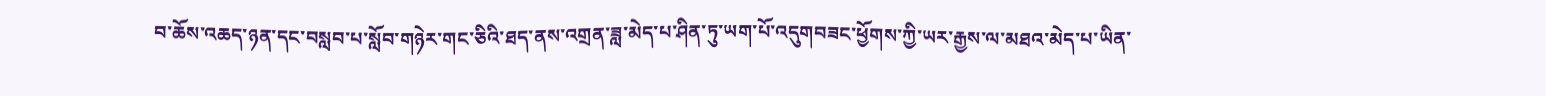བ་ཆོས་འཆད་ཉན་དང་བསླབ་པ་སློབ་གཉེར་གང་ཅིའི་ཐད་ནས་འགྲན་ཟླ་མེད་པ་ཤིན་ཏུ་ཡག་པོ་འདུགབཟང་ཕྱོགས་ཀྱི་ཡར་རྒྱས་ལ་མཐའ་མེད་པ་ཡིན་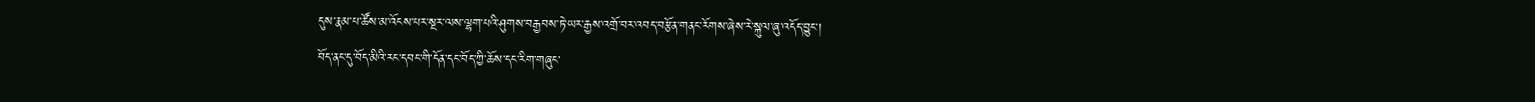དུས་རྣམ་པ་ཚོས་མ་འོངས་པར་སྔར་ལས་ལྷག་པའི་ཤུགས་བརྒྱབས་ཏེ་ཡར་རྒྱས་འགྲོ་བར་འབད་བརྩོན་གནང་རོགས་ཞེས་རེ་སྐུལ་ཞུ་འདོད་བྱུང་།
བོད་ནང་དུ་བོད་མིའི་རང་དབང་གི་དོན་དང་བོད་ཀྱི་ཆོས་དང་རིག་གཞུང་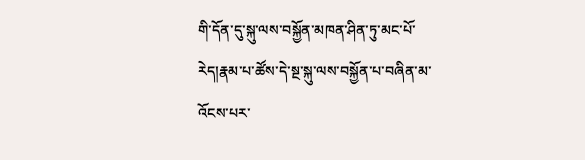གི་དོན་དུ་སྐུ་ལས་བསྐྱོན་མཁན་ཤིན་ཏུ་མང་པོ་རེད།རྣམ་པ་ཚོས་དེ་སྔ་སྐུ་ལས་བསྐྱོན་པ་བཞིན་མ་འོངས་པར་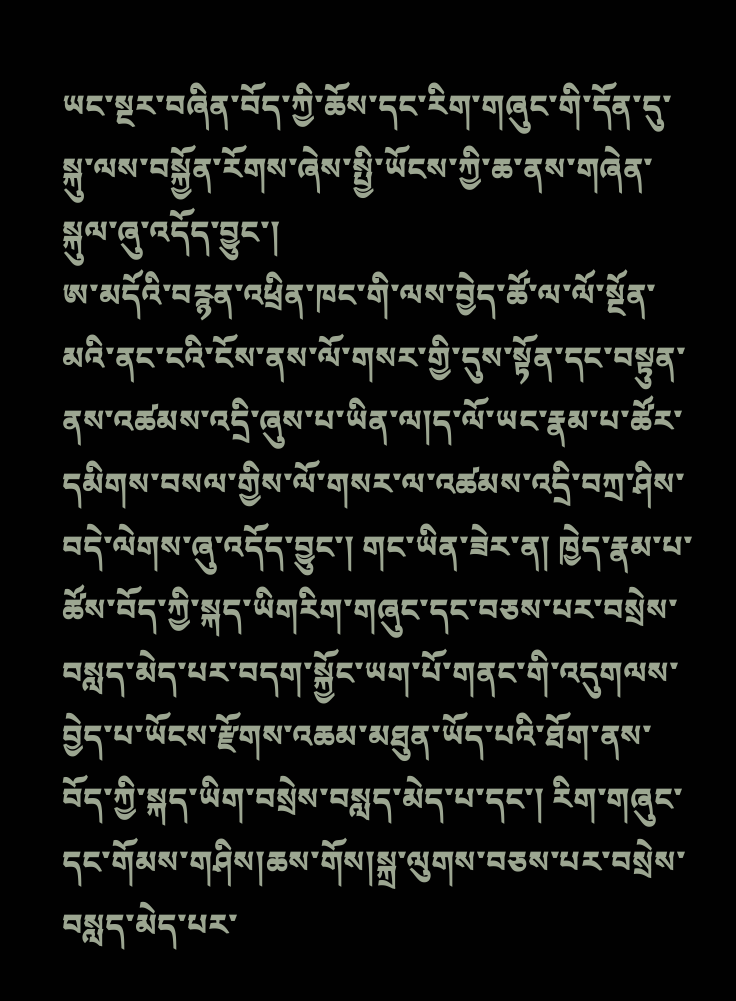ཡང་སྔར་བཞིན་བོད་ཀྱི་ཆོས་དང་རིག་གཞུང་གི་དོན་དུ་སྐུ་ལས་བསྐྱོན་རོགས་ཞེས་སྤྱི་ཡོངས་ཀྱི་ཆ་ནས་གཞེན་སྐུལ་ཞུ་འདོད་བྱུང་།
ཨ་མདོའི་བརྙན་འཕྲིན་ཁང་གི་ལས་བྱེད་ཚོ་ལ་ལོ་སྔོན་མའི་ནང་ངའི་ངོས་ནས་ལོ་གསར་གྱི་དུས་སྟོན་དང་བསྟུན་ནས་འཚམས་འདྲི་ཞུས་པ་ཡིན་ལ།ད་ལོ་ཡང་རྣམ་པ་ཚོར་དམིགས་བསལ་གྱིས་ལོ་གསར་ལ་འཚམས་འདྲི་བཀྲ་ཤིས་བདེ་ལེགས་ཞུ་འདོད་བྱུང་། གང་ཡིན་ཟེར་ན། ཁྱེད་རྣམ་པ་ཚོས་བོད་ཀྱི་སྐད་ཡིགརིག་གཞུང་དང་བཅས་པར་བསྲེས་བསླད་མེད་པར་བདག་སྐྱོང་ཡག་པོ་གནང་གི་འདུགལས་བྱེད་པ་ཡོངས་རྫོགས་འཆམ་མཐུན་ཡོད་པའི་ཐོག་ནས་བོད་ཀྱི་སྐད་ཡིག་བསྲེས་བསླད་མེད་པ་དང་། རིག་གཞུང་དང་གོམས་གཤིས།ཆས་གོས།སྐྲ་ལུགས་བཅས་པར་བསྲེས་བསླད་མེད་པར་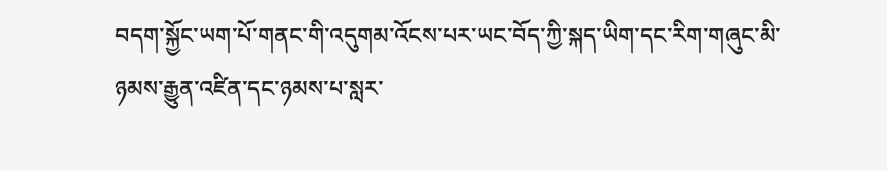བདག་སྐྱོང་ཡག་པོ་གནང་གི་འདུགམ་འོངས་པར་ཡང་བོད་ཀྱི་སྐད་ཡིག་དང་རིག་གཞུང་མི་ཉམས་རྒྱུན་འཛིན་དང་ཉམས་པ་སླར་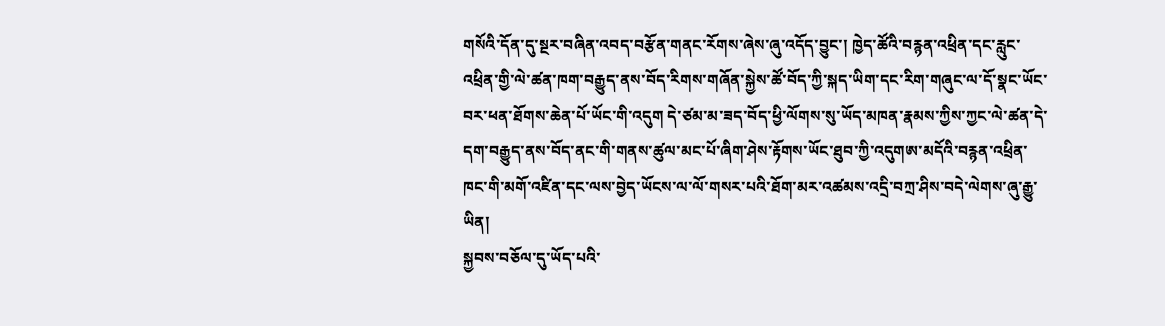གསོའི་དོན་དུ་སྔར་བཞིན་འབད་བརྩོན་གནང་རོགས་ཞེས་ཞུ་འདོད་བྱུང་། ཁྱེད་ཚོའི་བརྙན་འཕྲིན་དང་རླུང་འཕྲིན་གྱི་ལེ་ཚན་ཁག་བརྒྱུད་ནས་བོད་རིགས་གཞོན་སྐྱེས་ཚོ་བོད་ཀྱི་སྐད་ཡིག་དང་རིག་གཞུང་ལ་དོ་སྣང་ཡོང་བར་ཕན་ཐོགས་ཆེན་པོ་ཡོང་གི་འདུག དེ་ཙམ་མ་ཟད་བོད་ཕྱི་ལོགས་སུ་ཡོད་མཁན་རྣམས་ཀྱིས་ཀྱང་ལེ་ཚན་དེ་དག་བརྒྱུད་ནས་བོད་ནང་གི་གནས་ཚུལ་མང་པོ་ཞིག་ཤེས་རྟོགས་ཡོང་ཐུབ་ཀྱི་འདུགཨ་མདོའི་བརྙན་འཕྲིན་ཁང་གི་མགོ་འཛིན་དང་ལས་བྱེད་ཡོངས་ལ་ལོ་གསར་པའི་ཐོག་མར་འཚམས་འདྲི་བཀྲ་ཤིས་བདེ་ལེགས་ཞུ་རྒྱུ་ཡིན།
སྐྱབས་བཅོལ་དུ་ཡོད་པའི་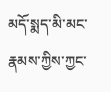མདོ་སྨད་མི་མང་རྣམས་ཀྱིས་ཀྱང་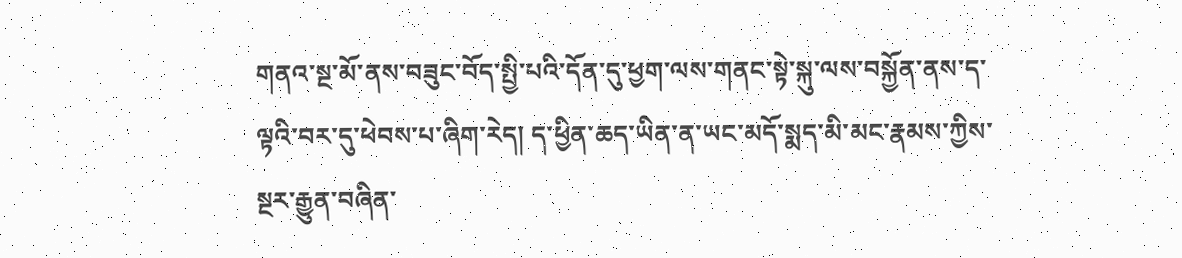གནའ་སྔ་མོ་ནས་བཟུང་བོད་སྤྱི་པའི་དོན་དུ་ཕྱག་ལས་གནང་སྟེ་སྐུ་ལས་བསྐྱོན་ནས་ད་ལྟའི་བར་དུ་ཕེབས་པ་ཞིག་རེད། ད་ཕྱིན་ཆད་ཡིན་ན་ཡང་མདོ་སྨད་མི་མང་རྣམས་ཀྱིས་སྔར་རྒྱུན་བཞིན་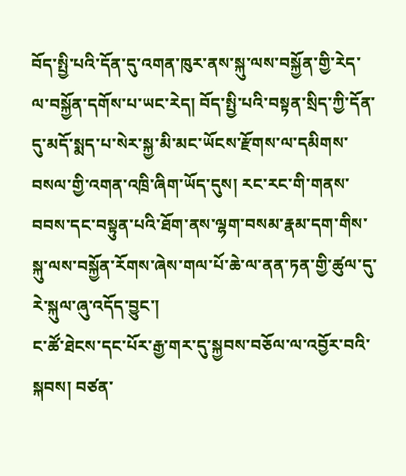བོད་སྤྱི་པའི་དོན་དུ་འགན་ཁུར་ནས་སྐུ་ལས་བསྐྱོན་གྱི་རེད་ལ་བསྐྱོན་དགོས་པ་ཡང་རེད། བོད་སྤྱི་པའི་བསྟན་སྲིད་ཀྱི་དོན་དུ་མདོ་སྨད་པ་སེར་སྐྱ་མི་མང་ཡོངས་རྫོགས་ལ་དམིགས་བསལ་གྱི་འགན་འཁྲི་ཞིག་ཡོད་དུས། རང་རང་གི་གནས་བབས་དང་བསྟུན་པའི་ཐོག་ནས་ལྷག་བསམ་རྣམ་དག་གིས་སྐུ་ལས་བསྐྱོན་རོགས་ཞེས་གལ་པོ་ཆེ་ལ་ནན་ཏན་གྱི་ཚུལ་དུ་རེ་སྐུལ་ཞུ་འདོད་བྱུང་།
ང་ཚོ་ཐེངས་དང་པོར་རྒྱ་གར་དུ་སྐྱབས་བཅོལ་ལ་འབྱོར་བའི་སྐབས། བཙན་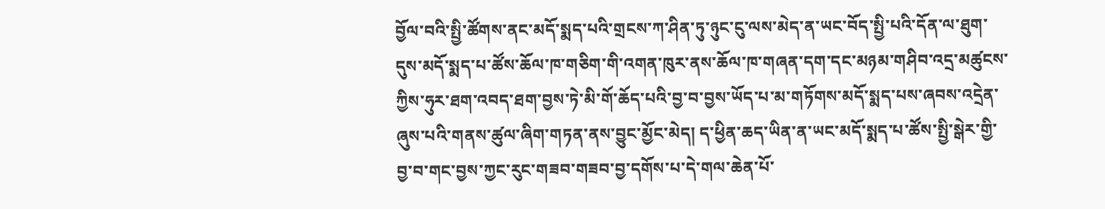བྱོལ་བའི་སྤྱི་ཚོགས་ནང་མདོ་སྨད་པའི་གྲངས་ཀ་ཤིན་ཏུ་ཉུང་ངུ་ལས་མེད་ན་ཡང་བོད་སྤྱི་པའི་དོན་ལ་ཐུག་དུས་མདོ་སྨད་པ་ཚོས་ཆོལ་ཁ་གཅིག་གི་འགན་ཁུར་ནས་ཆོལ་ཁ་གཞན་དག་དང་མཉམ་གཤིབ་འདྲ་མཚུངས་ཀྱིས་ཧུར་ཐག་འབད་ཐག་བྱས་ཏེ་མི་གོ་ཆོད་པའི་བྱ་བ་བྱས་ཡོད་པ་མ་གཏོགས་མདོ་སྨད་པས་ཞབས་འདྲེན་ཞུས་པའི་གནས་ཚུལ་ཞིག་གཏན་ནས་བྱུང་མྱོང་མེད། ད་ཕྱིན་ཆད་ཡིན་ན་ཡང་མདོ་སྨད་པ་ཚོས་སྤྱི་སྒེར་གྱི་བྱ་བ་གང་བྱས་ཀྱང་རུང་གཟབ་གཟབ་བྱ་དགོས་པ་དེ་གལ་ཆེན་པོ་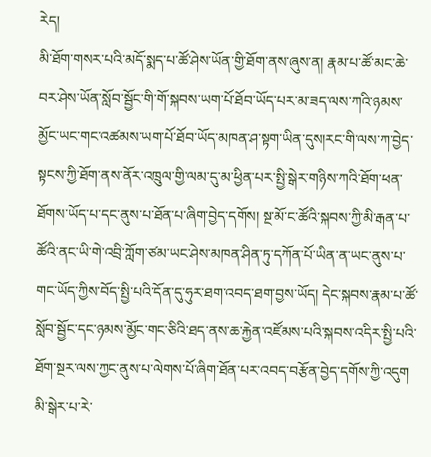རེད།
མི་ཐོག་གསར་པའི་མདོ་སྨད་པ་ཚོ་ཤེས་ཡོན་གྱི་ཐོག་ནས་ཞུས་ན། རྣམ་པ་ཚོ་མང་ཆེ་བར་ཤེས་ཡོན་སློབ་སྦྱོང་གི་གོ་སྐབས་ཡག་པོ་ཐོབ་ཡོད་པར་མ་ཟད་ལས་ཀའི་ཉམས་མྱོང་ཡང་གང་འཚམས་ཡག་པོ་ཐོབ་ཡོད་མཁན་ཤ་སྟག་ཡིན་དུས།རང་གི་ལས་ཀ་བྱེད་སྟངས་ཀྱི་ཐོག་ནས་ནོར་འཁྲུལ་གྱི་ལམ་དུ་མ་ཕྱིན་པར་སྤྱི་སྒེར་གཉིས་ཀའི་ཐོག་ཕན་ཐོགས་ཡོད་པ་དང་ནུས་པ་ཐོན་པ་ཞིག་བྱེད་དགོས། སྔ་མོ་ང་ཚོའི་སྐབས་ཀྱི་མི་རྒན་པ་ཚོའི་ནང་ཡི་གེ་འབྲི་ཀློག་ཙམ་ཡང་ཤེས་མཁན་ཤིན་ཏུ་དཀོན་པོ་ཡིན་ན་ཡང་ནུས་པ་གང་ཡོད་ཀྱིས་བོད་སྤྱི་པའི་དོན་དུ་ཧུར་ཐག་འབད་ཐག་བྱས་ཡོད། དེང་སྐབས་རྣམ་པ་ཚོ་སློབ་སྦྱོང་དང་ཉམས་མྱོང་གང་ཅིའི་ཐད་ནས་ཆ་རྐྱེན་འཛོམས་པའི་སྐབས་འདིར་སྤྱི་པའི་ཐོག་སྔར་ལས་ཀྱང་ནུས་པ་ལེགས་པོ་ཞིག་ཐོན་པར་འབད་བརྩོན་བྱེད་དགོས་ཀྱི་འདུག
མི་སྒེར་པ་རེ་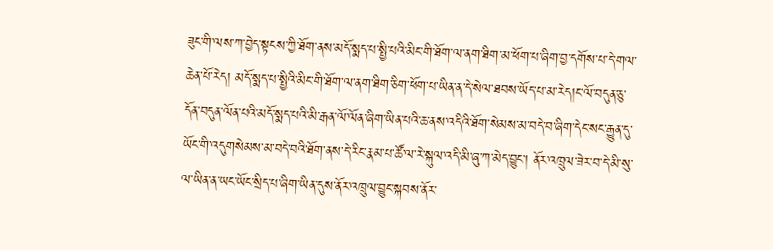ཟུང་གི་ལས་ཀ་བྱེད་སྟངས་ཀྱི་ཐོག་ནས་མདོ་སྨད་པ་སྤྱི་པའི་མིང་གི་ཐོག་ལ་ནག་ཐིག་མ་ཕོག་པ་ཞིག་བྱ་དགོས་པ་དེ་གལ་ཆེན་པོ་རེད། མདོ་སྨད་པ་སྤྱིའི་མིང་གི་ཐོག་ལ་ནག་ཐིག་ཅིག་ཕོག་པ་ཡིན་ན་དེ་སེལ་ཐབས་ཡོད་པ་མ་རེད།ང་ལོ་བདུན་ཅུ་དོན་བདུན་ལོན་པའི་མདོ་སྨད་པའི་མི་རྒན་ལོ་ལོན་ཞིག་ཡིན་པའི་ཆ་ནས་འདིའི་ཐོག་སེམས་མ་བདེ་བ་ཞིག་དེང་སང་རྒྱུན་དུ་ཡོང་གི་འདུགསེམས་མ་བདེ་བའི་ཐོག་ནས་དེ་རིང་རྣམ་པ་ཚོ་ལ་རེ་སྐུལ་འདི་མི་ཞུ་ཀ་མེད་བྱུང་། ནོར་འཁྲུལ་ཟེར་བ་དེ་མི་སུ་ལ་ཡིན་ན་ཡང་ཡོང་སྲིད་པ་ཞིག་ཡིན་དུས་ནོར་འཁྲུལ་བྱུང་སྐབས་ནོར་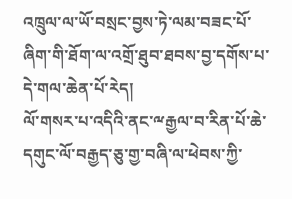འཁྲུལ་ལ་ཡོ་བསྲང་བྱས་ཏེ་ལམ་བཟང་པོ་ཞིག་གི་ཐོག་ལ་འགྲོ་ཐུབ་ཐབས་བྱ་དགོས་པ་དེ་གལ་ཆེན་པོ་རེད།
ལོ་གསར་པ་འདིའི་ནང་ྋརྒྱལ་བ་རིན་པོ་ཆེ་དགུང་ལོ་བརྒྱད་ཅུ་གྱ་བཞི་ལ་ཕེབས་ཀྱི་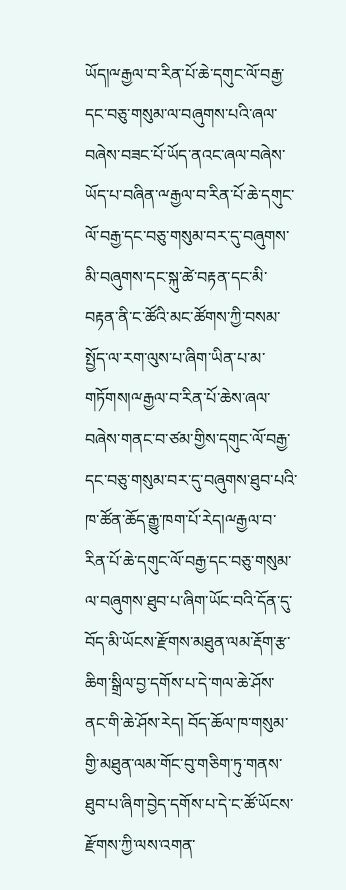ཡོད།ྋརྒྱལ་བ་རིན་པོ་ཆེ་དགུང་ལོ་བརྒྱ་དང་བཅུ་གསུམ་ལ་བཞུགས་པའི་ཞལ་བཞེས་བཟང་པོ་ཡོད་ནའང་ཞལ་བཞེས་ཡོད་པ་བཞིན་ྋརྒྱལ་བ་རིན་པོ་ཆེ་དགུང་ལོ་བརྒྱ་དང་བཅུ་གསུམ་བར་དུ་བཞུགས་མི་བཞུགས་དང་སྐུ་ཚེ་བརྟན་དང་མི་བརྟན་ནི་ང་ཚོའི་མང་ཚོགས་ཀྱི་བསམ་སྤྱོད་ལ་རག་ལུས་པ་ཞིག་ཡིན་པ་མ་གཏོགས།ྋརྒྱལ་བ་རིན་པོ་ཆེས་ཞལ་བཞེས་གནང་བ་ཙམ་གྱིས་དགུང་ལོ་བརྒྱ་དང་བཅུ་གསུམ་བར་དུ་བཞུགས་ཐུབ་པའི་ཁ་ཚོན་ཆོད་རྒྱུ་ཁག་པོ་རེད།ྋརྒྱལ་བ་རིན་པོ་ཆེ་དགུང་ལོ་བརྒྱ་དང་བཅུ་གསུམ་ལ་བཞུགས་ཐུབ་པ་ཞིག་ཡོང་བའི་དོན་དུ་བོད་མི་ཡོངས་རྫོགས་མཐུན་ལམ་རྡོག་རྩ་ཆིག་སྒྲིལ་བྱ་དགོས་པ་དེ་གལ་ཆེ་ཤོས་ནང་གི་ཆེ་ཤོས་རེད། བོད་ཆོལ་ཁ་གསུམ་གྱི་མཐུན་ལམ་གོང་བུ་གཅིག་ཏུ་གནས་ཐུབ་པ་ཞིག་བྱེད་དགོས་པ་དེ་ང་ཚོ་ཡོངས་རྫོགས་ཀྱི་ལས་འགན་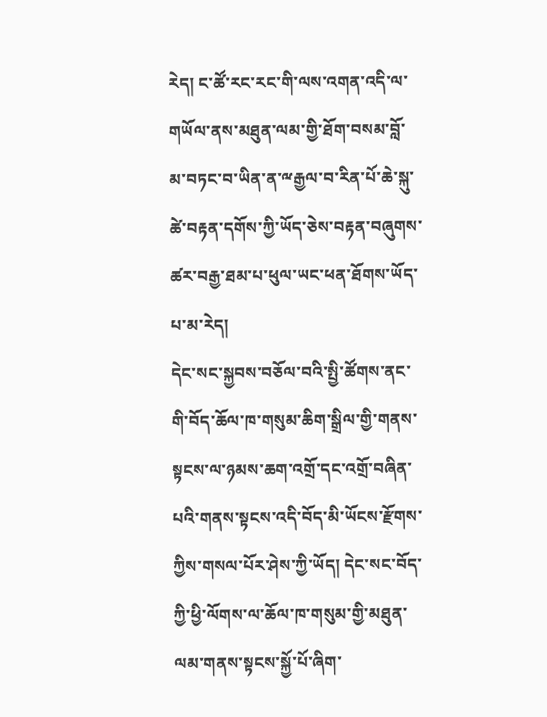རེད། ང་ཚོ་རང་རང་གི་ལས་འགན་འདི་ལ་གཡོལ་ནས་མཐུན་ལམ་གྱི་ཐོག་བསམ་བློ་མ་བཏང་བ་ཡིན་ན་ྋརྒྱལ་བ་རིན་པོ་ཆེ་སྐུ་ཚེ་བརྟན་དགོས་ཀྱི་ཡོད་ཅེས་བརྟན་བཞུགས་ཚར་བརྒྱ་ཐམ་པ་ཕུལ་ཡང་ཕན་ཐོགས་ཡོད་པ་མ་རེད།
དེང་སང་སྐྱབས་བཅོལ་བའི་སྤྱི་ཚོགས་ནང་གི་བོད་ཆོལ་ཁ་གསུམ་ཆིག་སྒྲིལ་གྱི་གནས་སྟངས་ལ་ཉམས་ཆག་འགྲོ་དང་འགྲོ་བཞིན་པའི་གནས་སྟངས་འདི་བོད་མི་ཡོངས་རྫོགས་ཀྱིས་གསལ་པོར་ཤེས་ཀྱི་ཡོད། དེང་སང་བོད་ཀྱི་ཕྱི་ལོགས་ལ་ཆོལ་ཁ་གསུམ་གྱི་མཐུན་ལམ་གནས་སྟངས་སྐྱོ་པོ་ཞིག་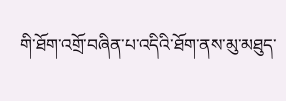གི་ཐོག་འགྲོ་བཞིན་པ་འདིའི་ཐོག་ནས་མུ་མཐུད་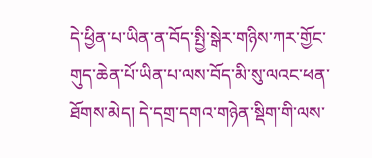དེ་ཕྱིན་པ་ཡིན་ན་བོད་སྤྱི་སྒེར་གཉིས་ཀར་གྱོང་གུད་ཆེན་པོ་ཡིན་པ་ལས་བོད་མི་སུ་ལའང་ཕན་ཐོགས་མེད། དེ་དགྲ་དགའ་གཉེན་སྡིག་གི་ལས་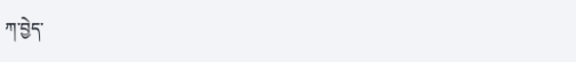ཀ་བྱེད་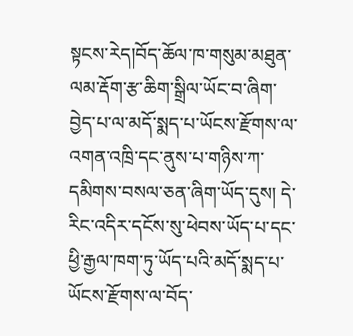སྟངས་རེད།བོད་ཆོལ་ཁ་གསུམ་མཐུན་ལམ་རྡོག་རྩ་ཆིག་སྒྲིལ་ཡོང་བ་ཞིག་བྱེད་པ་ལ་མདོ་སྨད་པ་ཡོངས་རྫོགས་ལ་འགན་འཁྲི་དང་ནུས་པ་གཉིས་ཀ་དམིགས་བསལ་ཅན་ཞིག་ཡོད་དུས། དེ་རིང་འདིར་དངོས་སུ་ཕེབས་ཡོད་པ་དང་ཕྱི་རྒྱལ་ཁག་ཏུ་ཡོད་པའི་མདོ་སྨད་པ་ཡོངས་རྫོགས་ལ་བོད་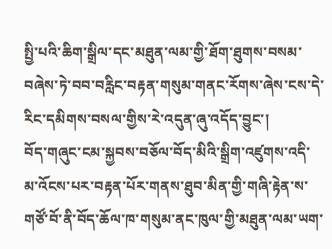སྤྱི་པའི་ཆིག་སྒྲིལ་དང་མཐུན་ལམ་གྱི་ཐོག་ཐུགས་བསམ་བཞེས་ཏེ་བབ་བརླིང་བརྟན་གསུམ་གནང་རོགས་ཞེས་ངས་དེ་རིང་དམིགས་བསལ་གྱིས་རེ་འདུན་ཞུ་འདོད་བྱུང་།
བོད་གཞུང་ངམ་སྐྱབས་བཅོལ་བོད་མིའི་སྒྲིག་འཛུགས་འདི་མ་འོངས་པར་བརྟན་པོར་གནས་ཐུབ་མིན་གྱི་གཞི་རྟེན་ས་གཙོ་བོ་ནི་བོད་ཆོལ་ཁ་གསུམ་ནང་ཁུལ་གྱི་མཐུན་ལམ་ཡག་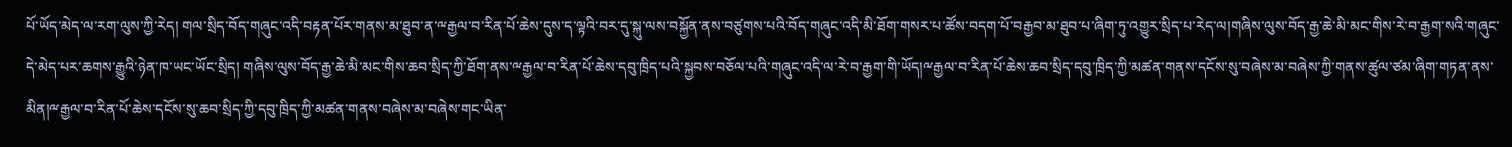པོ་ཡོད་མེད་ལ་རག་ལུས་ཀྱི་རེད། གལ་སྲིད་བོད་གཞུང་འདི་བརྟན་པོར་གནས་མ་ཐུབ་ན་ྋརྒྱལ་བ་རིན་པོ་ཆེས་དུས་ད་ལྟའི་བར་དུ་སྐུ་ལས་བསྐྱོན་ནས་བཙུགས་པའི་བོད་གཞུང་འདི་མི་ཐོག་གསར་པ་ཚོས་བདག་པོ་བརྒྱབ་མ་ཐུབ་པ་ཞིག་ཏུ་འགྱུར་སྲིད་པ་རེད་ལ།གཞིས་ལུས་བོད་རྒྱ་ཆེ་མི་མང་གིས་རེ་བ་རྒྱག་སའི་གཞུང་དེ་མེད་པར་ཆགས་རྒྱུའི་ཉེན་ཁ་ཡང་ཡོང་སྲིད། གཞིས་ལུས་བོད་རྒྱ་ཆེ་མི་མང་གིས་ཆབ་སྲིད་ཀྱི་ཐོག་ནས་ྋརྒྱལ་བ་རིན་པོ་ཆེས་དབུ་ཁྲིད་པའི་སྐྱབས་བཅོལ་པའི་གཞུང་འདི་ལ་རེ་བ་རྒྱག་གི་ཡོད།ྋརྒྱལ་བ་རིན་པོ་ཆེས་ཆབ་སྲིད་དབུ་ཁྲིད་ཀྱི་མཚན་གནས་དངོས་སུ་བཞེས་མ་བཞེས་ཀྱི་གནས་ཚུལ་ཙམ་ཞིག་གཏན་ནས་མིན།ྋརྒྱལ་བ་རིན་པོ་ཆེས་དངོས་སུ་ཆབ་སྲིད་ཀྱི་དབུ་ཁྲིད་ཀྱི་མཚན་གནས་བཞེས་མ་བཞེས་གང་ཡིན་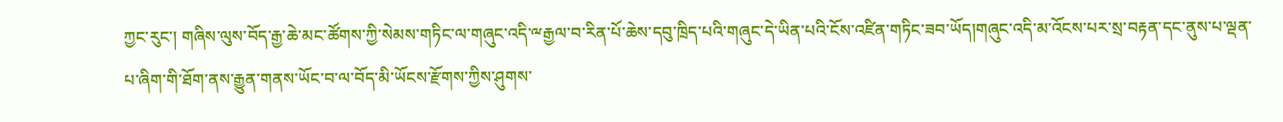ཀྱང་རུང་། གཞིས་ལུས་བོད་རྒྱ་ཆེ་མང་ཚོགས་ཀྱི་སེམས་གཏིང་ལ་གཞུང་འདི་ྋརྒྱལ་བ་རིན་པོ་ཆེས་དབུ་ཁྲིད་པའི་གཞུང་དེ་ཡིན་པའི་ངོས་འཛིན་གཏིང་ཟབ་ཡོད།གཞུང་འདི་མ་འོངས་པར་སྲ་བརྟན་དང་ནུས་པ་ལྡན་པ་ཞིག་གི་ཐོག་ནས་རྒྱུན་གནས་ཡོང་བ་ལ་བོད་མི་ཡོངས་རྫོགས་ཀྱིས་ཤུགས་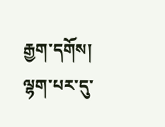རྒྱག་དགོས།
ལྷག་པར་དུ་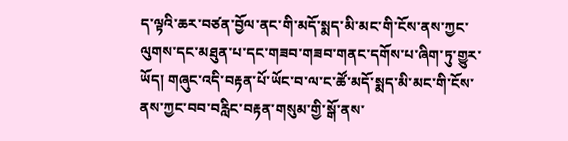ད་ལྟའི་ཆར་བཙན་བྱོལ་ནང་གི་མདོ་སྨད་མི་མང་གི་ངོས་ནས་ཀྱང་ལུགས་དང་མཐུན་པ་དང་གཟབ་གཟབ་གནང་དགོས་པ་ཞིག་ཏུ་གྱུར་ཡོད། གཞུང་འདི་བརྟན་པོ་ཡོང་བ་ལ་ང་ཚོ་མདོ་སྨད་མི་མང་གི་ངོས་ནས་ཀྱང་བབ་བརླིང་བརྟན་གསུམ་གྱི་སྒོ་ནས་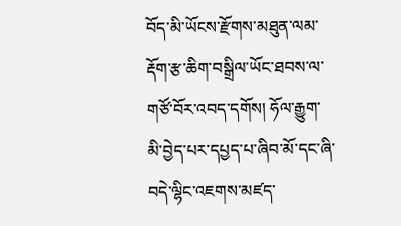བོད་མི་ཡོངས་རྫོགས་མཐུན་ལམ་རྡོག་རྩ་ཆིག་བསྒྲིལ་ཡོང་ཐབས་ལ་གཙོ་བོར་འབད་དགོས། ཧོལ་རྒྱུག་མི་བྱེད་པར་དཔྱད་པ་ཞིབ་མོ་དང་ཞི་བདེ་ལྷིང་འཇགས་མཛད་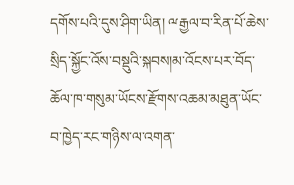དགོས་པའི་དུས་ཤིག་ཡིན། ྋརྒྱལ་བ་རིན་པོ་ཆེས་སྲིད་སྐྱོང་འོས་བསྡུའི་སྐབས།མ་འོངས་པར་བོད་ཆོལ་ཁ་གསུམ་ཡོངས་རྫོགས་འཆམ་མཐུན་ཡོང་བ་ཁྱེད་རང་གཉིས་ལ་འགན་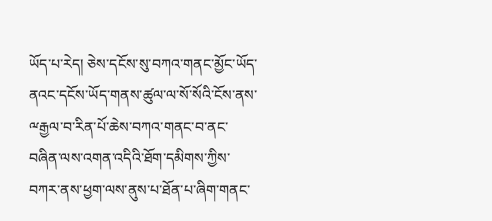ཡོད་པ་རེད། ཅེས་དངོས་སུ་བཀའ་གནང་མྱོང་ཡོད་ནའང་དངོས་ཡོད་གནས་ཚུལ་ལ་སོ་སོའི་ངོས་ནས་ྋརྒྱལ་བ་རིན་པོ་ཆེས་བཀའ་གནང་བ་ནང་བཞིན་ལས་འགན་འདིའི་ཐོག་དམིགས་ཀྱིས་བཀར་ནས་ཕྱག་ལས་ནུས་པ་ཐོན་པ་ཞིག་གནང་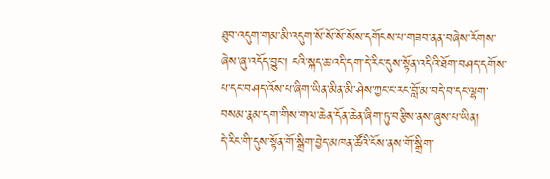ཐུབ་འདུག་གམ་མི་འདུག་སོ་སོ་སོ་སོས་དགོངས་པ་གཟབ་ནན་བཞེས་རོགས་ཞེས་ཞུ་འདོད་བྱུང་། ངའི་སྐད་ཆ་འདི་དག་དེ་རིང་དུས་སྟོན་འདིའི་ཐོག་བཤད་དགོས་པ་དང་བཤད་འོས་པ་ཞིག་ཡིན་མིན་མི་ཤེས་ཀྱང་ང་རང་བློ་མ་བདེ་བ་དང་ལྷག་བསམ་རྣམ་དག་གིས་གལ་ཆེན་དོན་ཆེན་ཞིག་ཏུ་བརྩིས་ནས་ཞུས་པ་ཡིན།
དེ་རིང་གི་དུས་སྟོན་གོ་སྒྲིག་བྱེད་མཁན་ཚོའི་ངོས་ནས་གོ་སྒྲིག་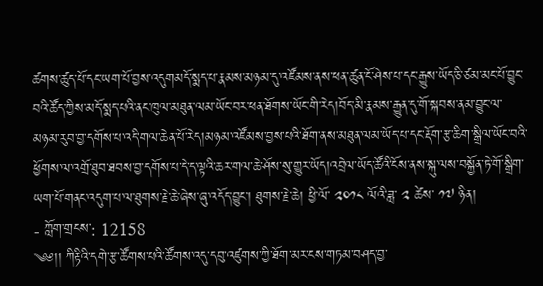ཚགས་ཚུད་པོ་དང་ཡག་པོ་བྱས་འདུགམདོ་སྨད་པ་རྣམས་མཉམ་དུ་འཛོམས་ནས་ཕན་ཚུན་ངོ་ཤེས་པ་དང་རྒྱུས་ཡོད་ཅི་ཙམ་མང་པོ་བྱུང་བའི་ཚོད་ཀྱིས་མདོ་སྨད་པའི་ནང་ཁུལ་མཐུན་ལམ་ཡོང་བར་ཕན་ཐོགས་ཡོང་གི་རེད།བོད་མི་རྣམས་རྒྱུན་དུ་གོ་སྐབས་ནམ་བྱུང་ལ་མཉམ་རུབ་བྱ་དགོས་པ་འདི་གལ་ཆེན་པོ་རེད།མཉམ་འཛོམས་བྱས་པའི་ཐོག་ནས་མཐུན་ལམ་ཡོད་པ་དང་རྡོག་རྩ་ཆིག་སྒྲིལ་ཡོང་བའི་ཕྱོགས་ལ་འགྲོ་ཐུབ་ཐབས་བྱ་དགོས་པ་དེ་ད་ལྟའི་ཆར་གལ་ཆེ་ཤོས་སུ་གྱུར་ཡོད།འབྲེལ་ཡོད་ཚོའི་ངོས་ནས་སྐུ་ལས་བསྐྱོན་ཏེ་གོ་སྒྲིག་ཡག་པོ་གནང་འདུག་པ་ལ་ཐུགས་རྗེ་ཆེ་ཞེས་ཞུ་འདོད་བྱུང་། ཐུགས་རྗེ་ཆེ། ཕྱི་ལོ་ ༢༠༡༨ ལོའི་ཟླ་ ༢ ཚེས་ ༡༧ ཉིན།
- ཀློག་གྲངས་: 12158
༄༅།། ཀིརྟིའི་དགེ་རྩ་ཚོགས་པའི་ཚོགས་འདུ་དབུ་འཛུགས་ཀྱི་ཐོག་མར་ངས་གཏམ་བཤད་བྱ་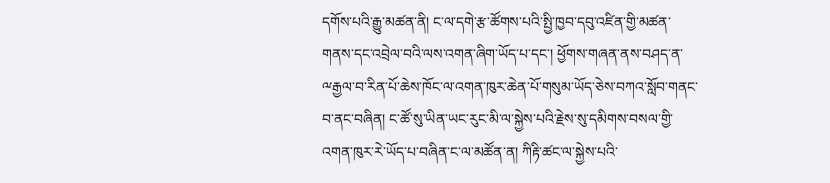དགོས་པའི་རྒྱུ་མཚན་ནི། ང་ལ་དགེ་རྩ་ཚོགས་པའི་སྤྱི་ཁྱབ་དབུ་འཛིན་གྱི་མཚན་གནས་དང་འབྲེལ་བའི་ལས་འགན་ཞིག་ཡོད་པ་དང་། ཕྱོགས་གཞན་ནས་བཤད་ན་ྋརྒྱལ་བ་རིན་པོ་ཆེས་ཁོང་ལ་འགན་ཁུར་ཆེན་པོ་གསུམ་ཡོད་ཅེས་བཀའ་སློབ་གནང་བ་ནང་བཞིན། ང་ཚོ་སུ་ཡིན་ཡང་རུང་མི་ལ་སྐྱེས་པའི་རྗེས་སུ་དམིགས་བསལ་གྱི་འགན་ཁུར་རེ་ཡོད་པ་བཞིན་ང་ལ་མཚོན་ན། ཀིརྟི་ཚང་ལ་སྐྱེས་པའི་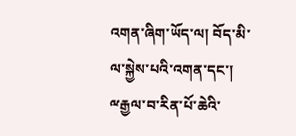འགན་ཞིག་ཡོད་ལ། བོད་མི་ལ་སྐྱེས་པའི་འགན་དང་། ྋརྒྱལ་བ་རིན་པོ་ཆེའི་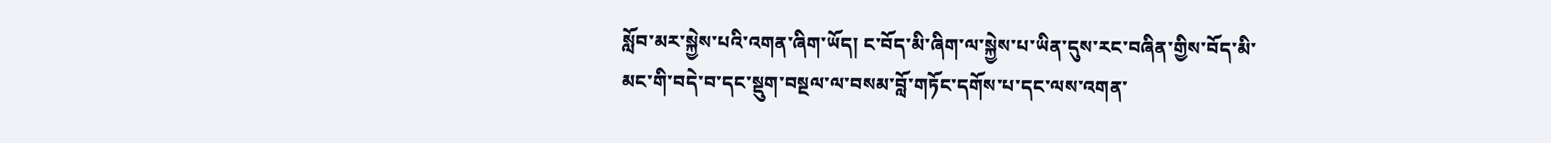སློབ་མར་སྐྱེས་པའི་འགན་ཞིག་ཡོད། ང་བོད་མི་ཞིག་ལ་སྐྱེས་པ་ཡིན་དུས་རང་བཞིན་གྱིས་བོད་མི་མང་གི་བདེ་བ་དང་སྡུག་བསྔལ་ལ་བསམ་བློ་གཏོང་དགོས་པ་དང་ལས་འགན་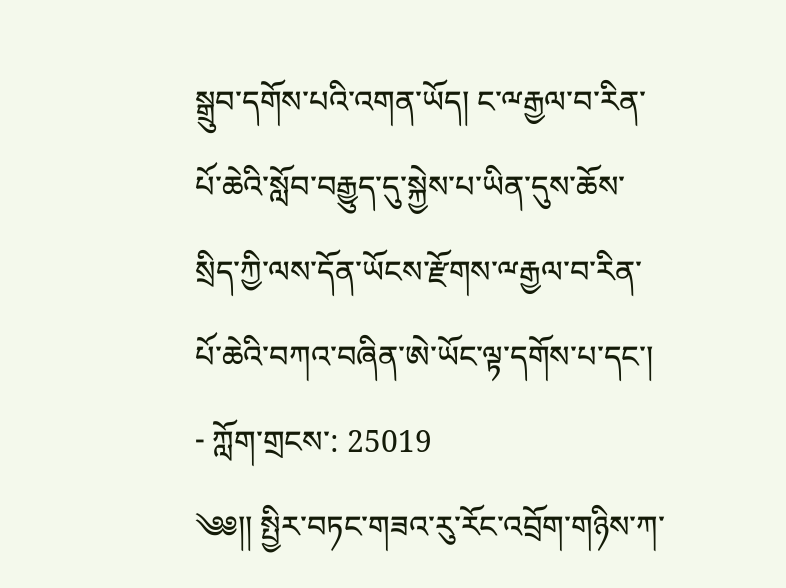སྒྲུབ་དགོས་པའི་འགན་ཡོད། ང་ྋརྒྱལ་བ་རིན་པོ་ཆེའི་སློབ་བརྒྱུད་དུ་སྐྱེས་པ་ཡིན་དུས་ཆོས་སྲིད་ཀྱི་ལས་དོན་ཡོངས་རྫོགས་ྋརྒྱལ་བ་རིན་པོ་ཆེའི་བཀའ་བཞིན་ཨེ་ཡོང་ལྟ་དགོས་པ་དང་།
- ཀློག་གྲངས་: 25019
༄༅།། སྤྱིར་བཏང་གཟའ་རུ་རོང་འབྲོག་གཉིས་ཀ་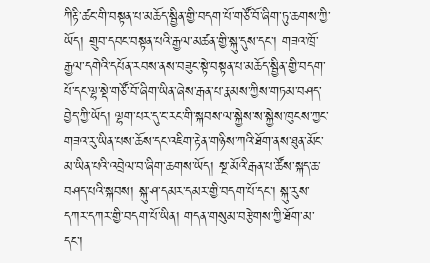ཀིརྟི་ཚང་གི་བསྟན་པ་མཆོད་སྦྱིན་གྱི་བདག་པོ་གཙོ་བོ་ཞིག་ཏུ་ཆགས་ཀྱི་ཡོད། གྲུབ་དབང་བསྟན་པའི་རྒྱལ་མཚན་གྱི་སྐུ་དུས་དང་། གཟའ་ཁྲོ་རྒྱལ་དགེའི་དཔོན་རབས་ནས་བཟུང་སྟེ་བསྟན་པ་མཆོད་སྦྱིན་གྱི་བདག་པོ་དང་ལྷ་སྡེ་གཙོ་བོ་ཞིག་ཡིན་ཞེས་རྒན་པ་རྣམས་ཀྱིས་གཏམ་བཤད་བྱེད་ཀྱི་ཡོད། ལྷག་པར་དུ་ང་རང་གི་སྐབས་ལ་སྐྱེས་ས་སྐྱེས་ཁུངས་ཀྱང་གཟའ་རུ་ཡིན་པས་ཆོས་དང་འཇིག་རྟེན་གཉིས་ཀའི་ཐོག་ནས་ཐུན་མོང་མ་ཡིན་པའི་འབྲེལ་བ་ཞིག་ཆགས་ཡོད། སྔ་མོའི་རྒན་པ་ཚོས་སྐད་ཆ་བཤད་པའི་སྐབས། སྐུ་ཤ་དམར་དམར་གྱི་བདག་པོ་དང་། སྐུ་རུས་དཀར་དཀར་གྱི་བདག་པོ་ཡིན། གདན་གསུམ་བརྩེགས་ཀྱི་ཐོག་མ་དང་།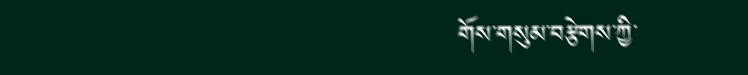གོས་གསུམ་བརྩེགས་ཀྱི་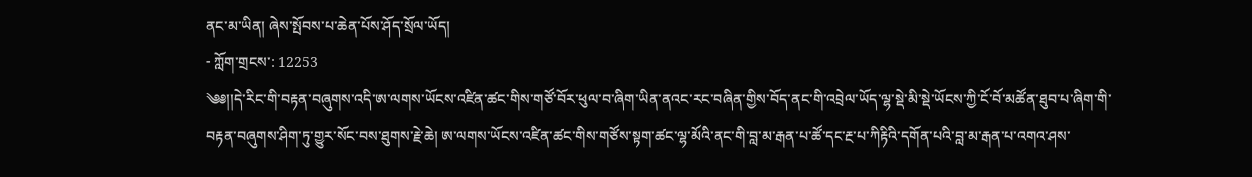ནང་མ་ཡིན། ཞེས་སྤོབས་པ་ཆེན་པོས་ཤོད་སྲོལ་ཡོད།
- ཀློག་གྲངས་: 12253
༄༅།།དེ་རིང་གི་བརྟན་བཞུགས་འདི་ཨ་ལགས་ཡོངས་འཛིན་ཚང་གིས་གཙོ་བོར་ཕུལ་བ་ཞིག་ཡིན་ནའང་རང་བཞིན་གྱིས་བོད་ནང་གི་འབྲེལ་ཡོད་ལྷ་སྡེ་མི་སྡེ་ཡོངས་ཀྱི་ངོ་བོ་མཚོན་ཐུབ་པ་ཞིག་གི་བརྟན་བཞུགས་ཤིག་ཏུ་གྱུར་སོང་བས་ཐུགས་རྗེ་ཆེ། ཨ་ལགས་ཡོངས་འཛིན་ཚང་གིས་གཙོས་སྟག་ཚང་ལྷ་མོའི་ནང་གི་བླ་མ་རྒན་པ་ཚོ་དང་རྔ་པ་ཀིརྟིའི་དགོན་པའི་བླ་མ་རྒན་པ་འགའ་ཤས་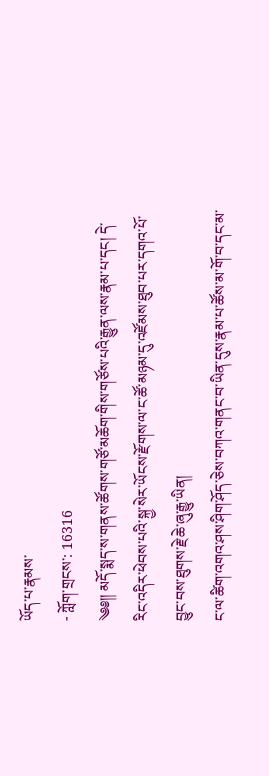ཡོད་པ་རྣམས་
- ཀློག་གྲངས་: 16316
༄༅།། མདོ་སྨད་ས་གནས་ཚོགས་གཙོ་མཆོག་གིས་གཙོས་པའི་རྒྱུན་ལས་རྣམ་པ་དང། དེ་རིང་འདིར་ཕེབས་པའི་སྐྱ་སེར་ཡོངས་རྫོགས་ལ་ང་ཚོ་མཉམ་དུ་འཛོམས་ཐུབ་པར་དགའ་པོ་བྱུང་བས་ཐུགས་རྗེ་ཆེ་ཞུ་རྒྱུ་ཡིན།
ང་ལ་ཚིག་འགའ་ཤས་ཤིག་ཤོད་ཅེས་བཀའ་གནང་བ་ཡིན་དུས་རྣམ་པ་ཚོས་མ་གོ་བ་དང་མ་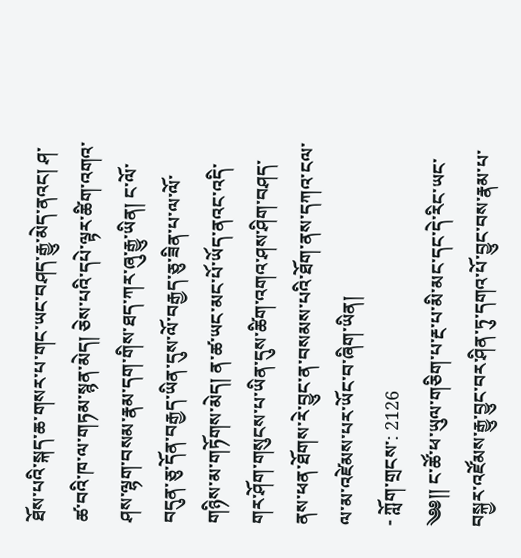ཐོས་པའི་སྐད་ཆ་གསར་པ་གང་ཡང་བཤད་རྒྱུ་མེད་ནའང། ཤ་ཚ་བའི་ཁ་ལ་གཏམ་སྙན་མེད། ཅེས་པའི་དཔེ་ལྟར་ཚིག་འགའ་ཤས་ལྷག་བསམ་རྣམ་དག་གིས་ཐད་ཀར་ཞུ་རྒྱུ་ཡིན། ང་ལོ་བདུན་ཅུ་དོན་བརྒྱད་ཡིན་དུས་ལོ་བརྒྱད་ཅུ་ཟིན་པ་ལ་ལོ་གཉིས་མ་གཏོགས་མེད། ན་ཚ་ཡང་མང་པོ་ཡོད་ནའང་འདི་གར་ཤོག་གསུངས་པ་ཡིན་དུས་ཚིག་འགའ་ཤས་ཤིག་བཤད་ནས་ཕན་ཐོགས་རེ་བྱུང་ན་བསམས་པའི་ཐོག་ནས་དཀའ་ངལ་ལ་མ་འཛེམས་པར་ཡོང་བ་ཞིག་ཡིན།
- ཀློག་གྲངས་: 2126
༄༅།། ང་ཚོ་ཕ་ཡུལ་གཅིག་པ་རྔ་པ་མི་མང་དང་དེ་རིང་ཡང་བསྐྱར་འཛོམས་རྒྱུ་བྱུང་བར་ཤིན་ཏུ་དགའ་པོ་བྱུང་བས་རྣམ་པ་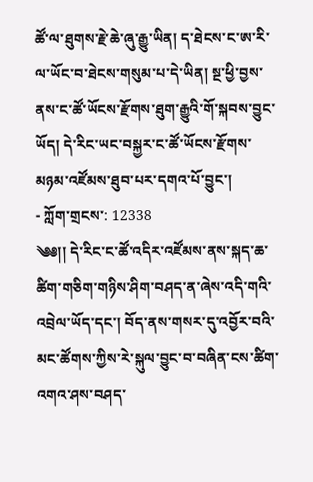ཚོ་ལ་ཐུགས་རྗེ་ཆེ་ཞུ་རྒྱུ་ཡིན། ད་ཐེངས་ང་ཨ་རི་ལ་ཡོང་བ་ཐེངས་གསུམ་པ་དེ་ཡིན། སྔ་ཕྱི་བྱས་ནས་ང་ཚོ་ཡོངས་རྫོགས་ཐུག་རྒྱུའི་གོ་སྐབས་བྱུང་ཡོད། དེ་རིང་ཡང་བསྐྱར་ང་ཚོ་ཡོངས་རྫོགས་མཉམ་འཛོམས་ཐུབ་པར་དགའ་པོ་བྱུང་།
- ཀློག་གྲངས་: 12338
༄༅།། དེ་རིང་ང་ཚོ་འདིར་འཛོམས་ནས་སྐད་ཆ་ཚིག་གཅིག་གཉིས་ཤིག་བཤད་ན་ཞེས་འདི་གའི་འབྲེལ་ཡོད་དང་། བོད་ནས་གསར་དུ་འབྱོར་བའི་མང་ཚོགས་ཀྱིས་རེ་སྐུལ་བྱུང་བ་བཞིན་ངས་ཚིག་འགའ་ཤས་བཤད་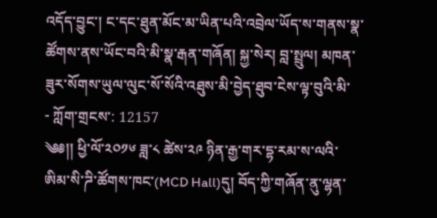འདོད་བྱུང་། ང་དང་ཐུན་མོང་མ་ཡིན་པའི་འབྲེལ་ཡོད་ས་གནས་སྣ་ཚོགས་ནས་ཡོང་བའི་མི་སྣ་རྒན་གཞོན། སྐྱ་སེར། བླ་སྤྲུལ། མཁན་ཟུར་སོགས་ཡུལ་ལུང་སོ་སོའི་འཐུས་མི་བྱེད་ཐུབ་ངེས་ལྟ་བུའི་མི་
- ཀློག་གྲངས་: 12157
༄༅།། ཕྱི་ལོ་༢༠༡༦ ཟླ་༨ ཚེས་༢༩ ཉིན་རྒྱ་གར་དྷ་རམ་ས་ལའི་ཨིམ་སི་ཌི་ཚོགས་ཁང་(MCD Hall)དུ། བོད་ཀྱི་གཞོན་ནུ་ལྷན་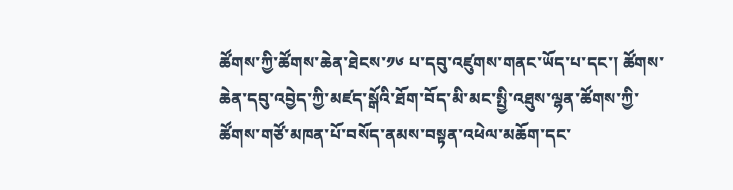ཚོགས་ཀྱི་ཚོགས་ཆེན་ཐེངས་༡༦ པ་དབུ་འཛུགས་གནང་ཡོད་པ་དང་། ཚོགས་ཆེན་དབུ་འབྱེད་ཀྱི་མཛད་སྒོའི་ཐོག་བོད་མི་མང་སྤྱི་འཐུས་ལྷན་ཚོགས་ཀྱི་ཚོགས་གཙོ་མཁན་པོ་བསོད་ནམས་བསྟན་འཕེལ་མཆོག་དང་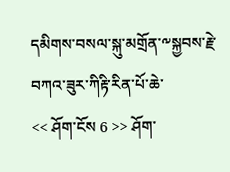དམིགས་བསལ་སྐུ་མགྲོན་༸སྐྱབས་རྗེ་བཀའ་ཟུར་ཀིརྟི་རིན་པོ་ཆེ་
<< ཤོག་ངོས 6 >> ཤོག་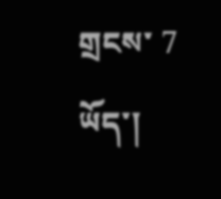གྲངས་ 7 ཡོད་།